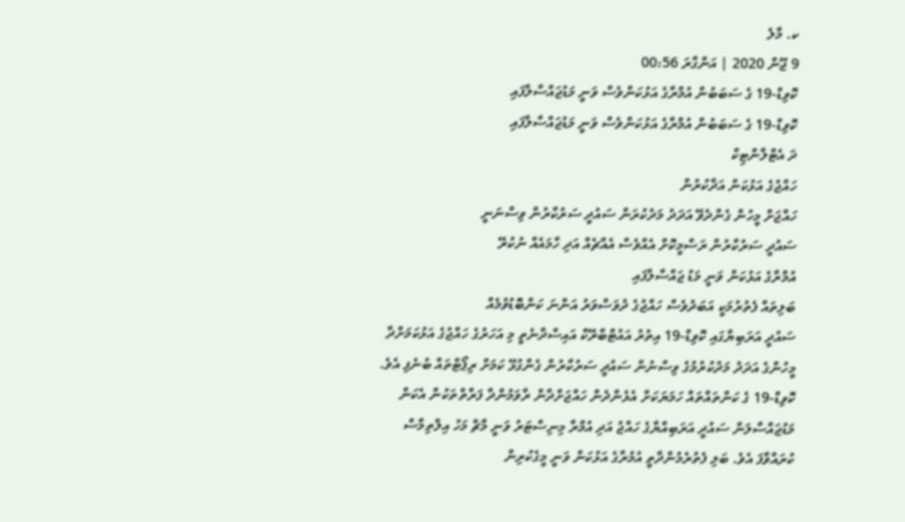ކ. މާލެ
9 ޖޫން 2020 | އަންގާރަ 00:56
ކޮވިޑް-19 ގެ ސަބަބުން އުމްރާގެ އަޅުކަންވެސް ވަނީ މަޑުޖައްސާލާފައި
ކޮވިޑް-19 ގެ ސަބަބުން އުމްރާގެ އަޅުކަންވެސް ވަނީ މަޑުޖައްސާލާފައި
ދަ އެޓްލާންޓިކް
ހައްޖުގެ އަޅުކަން އަދާކުރުން
ހައްޖަށް މީހުން ގެންދެވޭ އަދަދު މަދުކުރަން ސައުދީ ސަރުކާރުން ވިސްނަނީ
ސައުދީ ސަރުކާރުން ރަސްމީކޮށް އެއްވެސް އެއްޗެއް އަދި ހާމައެއް ނުކުރޭ
އުމްރާގެ އަޅުކަން ވަނީ މަޑު ޖައްސާލާފައި
ބަލިތައް ފެތުރުމަކީ އަބަދުވެސް ހައްޖުގެ ދުވަސްވަރު އަންނަ ކަންބޮޑުވުމެއް
ސައުދީ އަރަބިޔާގައި ކޮވިޑް-19 އިތުރު އައުޓްބްރޭކް އައިސްދާނެތީ މި އަހަރުގެ ހައްޖުގެ އަޅުކަމަށްދާ މީހުންގެ އަދަދު މަދުކުރުމުގެ ވިސްނުން ސައުދީ ސަރުކާރުން ގެންގުޅޭ ކަމަށް ރިޕޯޓްތައް ބުނެފި އެވެ.
ކޮވިޑް-19 ގެ ކަންތައްތައް ހަމަޔަކަށް އެޅެންދެން ހައްޖަށްދާން ރާވަމުންދާ ފަރާތްތަކުން އެކަން މަޑުޖައްސާލަން ސައުދީ އަރަބިއްޔާގެ ހައްޖު އަދި އުމްރާ މިނިސްޓަރު ވަނީ މާޗް މަހު އިލްތިމާސް ކުރައްވާފަ އެވެ. ބަލި ފެތުރެމުންދާތީ އުމުރާގެ އަޅުކަން ވަނީ މީގެކުރިން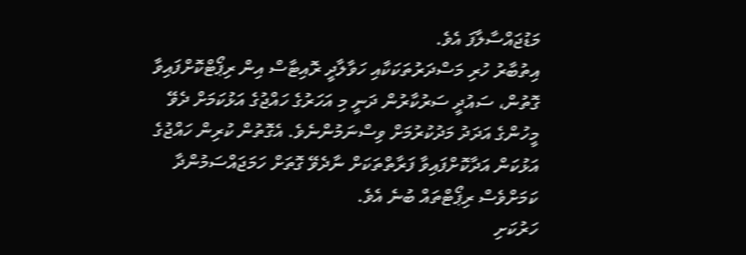މަޑުޖައްސާލާފަ އެވެ.
އިތުބާރު ހުރި މަސްދަރުތަކަކާއި ހަވާލާދީ ރޮއިޓާސް އިން ރިޕޯޓްކޮށްފައިވާ ގޮތުން، ސައުދީ ސަރުކާރުން ދަނީ މި އަހަރުގެ ހައްޖުގެ އަޅުކަމަށް ދެވޭ މީހުންގެ އަދަދު މަދުކުރުމަށް ވިސްނަމުންނެވެ. އެގޮތުން ކުރިން ހައްޖުގެ އަޅުކަން އަދާކޮށްފައިވާ ފަރާތްތަކަށް ނާދެވޭ ގޮތަށް ހަމަޖައްސަމުންދާ ކަމަށްވެސް ރިޕޯޓްތައް ބުނެ އެވެ.
ހަރުކަށި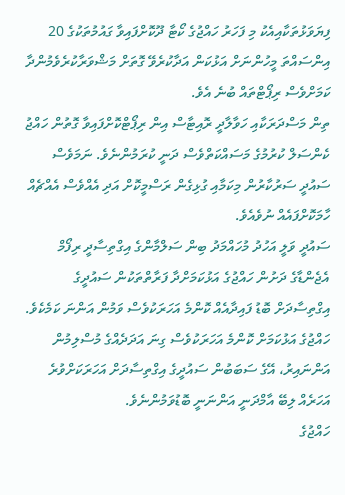ފިޔަވަޅުތަކާއިއެކު މި ފަހަރު ހައްޖުގެ ކޯޓާ ދޫކޮށްފައިވާ ގައުމުތަކުގެ 20 އިންސައްތަ މީހުންނަށް އަޅުކަން އަދާކުރެވޭ ގޮތަށް މަޝްވަރާކުރެވެމުންދާ ކަމަށްވެސް ރިޕޯޓްތައް ބުނެ އެވެ.
ތިން މަސްދަރަކާއި ހަވާލާދީ ރޮއިޓާސް އިން ރިޕޯޓްކޮށްފައިވާ ގޮތުން ހައްޖު ކެންސަލް ކުރުމުގެ މަސައްކަތްވެސް ދަނީ ކުރަމުންނެވެ. ނަމަވެސް ސައުދީ ސަރުކާރުން މިކަމާއި ގުޅިގެން ރަސްމީކޮށް އަދި އެއްވެސް އެއްޗެއް ހާމަކޮށްފައެއް ނުވެއެވެ.
ސައުދީ ވަލީ އަހުދު މުހައްމަދު ބިން ސަލްމާންގެ އިގްތިސާދީ ރިފޯމް އެޖެންޑާގެ ދަށުން ހައްޖުގެ އަޅުކަމަށްދާ ފަރާތްތަކުން ސައުދީގެ އިގްތިސާދަށް ބޮޑު ފައިދާއެއް ކޮންމެ އަހަރަކުވެސް ވަމުން އަންނަ ކަމެކެވެ. ހައްޖުގެ އަޅުކަމަށް ކޮންމެ އަހަރަކުވެސް ގިނަ އަދަދެއްގެ މުސްލިމުން އަންނައިރު، އޭގެ ސަބަބުން ސައުދީގެ އިގްތިސާދަށް އަހަރަކަށްވުރެ އަހަރެއް ލިބޭ އާމްދަނީ އަންނަނީ ބޮޑުވަމުންނެވެ.
ހައްޖުގެ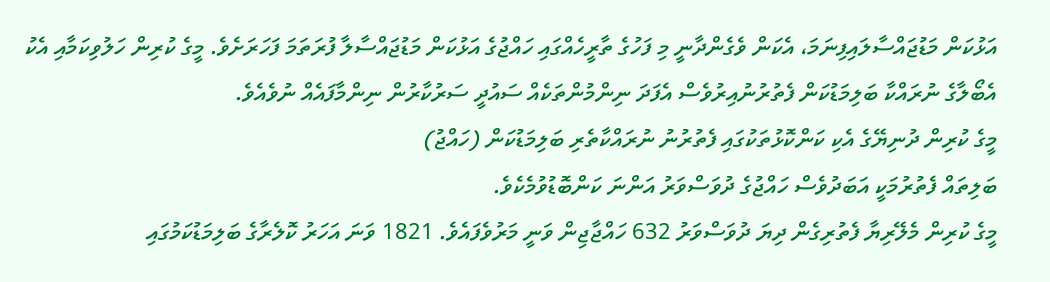އަޅުކަން މަޑުޖައްސާލައިފިނަމަ، އެކަން ވެގެންދާނީ މި ފަހުގެ ތާރީހެއްގައި ހައްޖުގެ އަޅުކަން މަޑުޖައްސާލާ ފުރަތަމަ ފަހަރަށެވެ. މީގެ ކުރިން ހަލުވިކަމާއި އެކު އެބޯލާގެ ނުރައްކާ ބަލިމަޑުކަން ފެތުރުނުއިރުވެސް އެފަދަ ނިންމުންތަކެއް ސައުދީ ސަރުކާރުން ނިންމާފައެއް ނުވެއެވެ.
މީގެ ކުރިން ދުނިޔޭގެ އެކި ކަންކޮޅުތަކުގައި ފެތުރުނު ނުރައްކާތެރި ބަލިމަޑުކަން (ހައްޖު)
ބަލިތައް ފެތުރުމަކީ އަބަދުވެސް ހައްޖުގެ ދުވަސްވަރު އަންނަ ކަންބޮޑުވުމެކެވެ.
މީގެ ކުރިން މެލޭރިޔާ ފެތުރިގެން ދިޔަ ދުވަސްވަރު 632 ހައްޖާޖިން ވަނީ މަރުވެފައެވެ. 1821 ވަނަ އަހަރު ކޮލެރާގެ ބަލިމަޑުކަމުގައި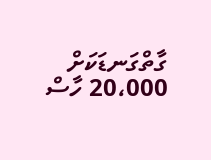ގާތްގަނޑަކަށް 20،000 ހާސް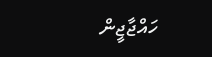ހައްޖާޖީން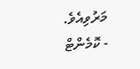މަރުވިއެވެ.
- ކޮމެންޓް